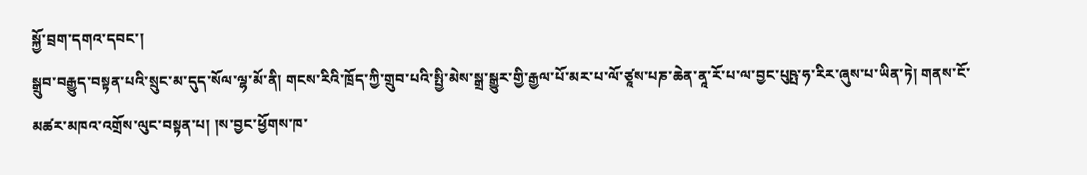སྐྱོ་བྲག་དགའ་དབང་།
སྒྲུབ་བརྒྱུད་བསྟན་པའི་སྲུང་མ་དུད་སོལ་ལྷ་མོ་ནི། གངས་རིའི་ཁྲོད་ཀྱི་གྲུབ་པའི་སྤྱི་མེས་སྒྲ་སྒྱུར་གྱི་རྒྱལ་པོ་མར་པ་ལོ་ཙཱས་པཎ་ཆེན་ནཱ་རོ་པ་ལ་བྱང་པུཥྤ་ཧ་རིར་ཞུས་པ་ཡིན་ཏེ། གནས་ངོ་མཚར་མཁའ་འགྲོས་ལུང་བསྟན་པ། །ས་བྱང་ཕྱོགས་ཁ་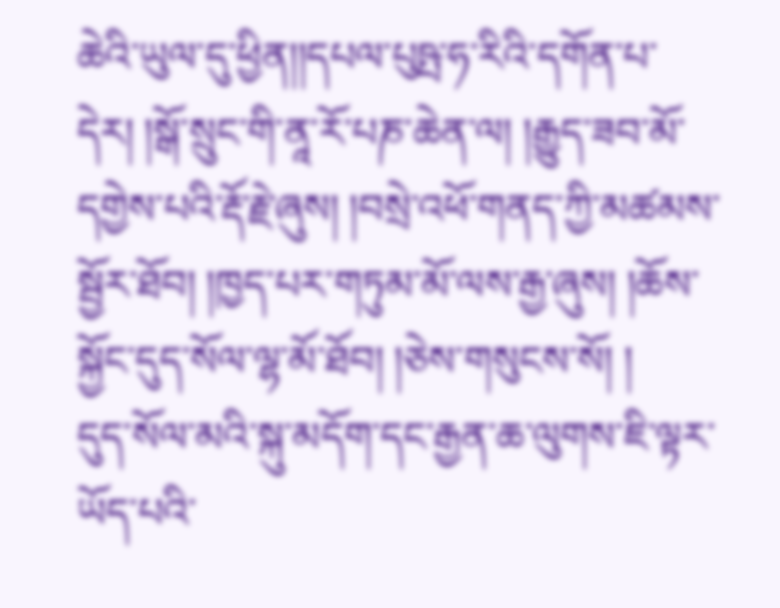ཆེའི་ཡུལ་དུ་ཕྱིན།།དཔལ་པུཥྤ་ཧ་རིའི་དགོན་པ་དེར། །སྒོ་སྲུང་གི་ནཱ་རོ་པཎ་ཆེན་ལ། །རྒྱུད་ཟབ་མོ་དགྱེས་པའི་རྡོ་རྗེ་ཞུས། །བསྲེ་འཕོ་གནད་ཀྱི་མཚམས་སྦྱོར་ཐོབ། །ཁྱད་པར་གཏུམ་མོ་ལས་རྒྱ་ཞུས། །ཆོས་སྐྱོང་དུད་སོལ་ལྷ་མོ་ཐོབ། །ཅེས་གསུངས་སོ། །
དུད་སོལ་མའི་སྐུ་མདོག་དང་རྒྱན་ཆ་ལུགས་ཇི་ལྟར་ཡོད་པའི་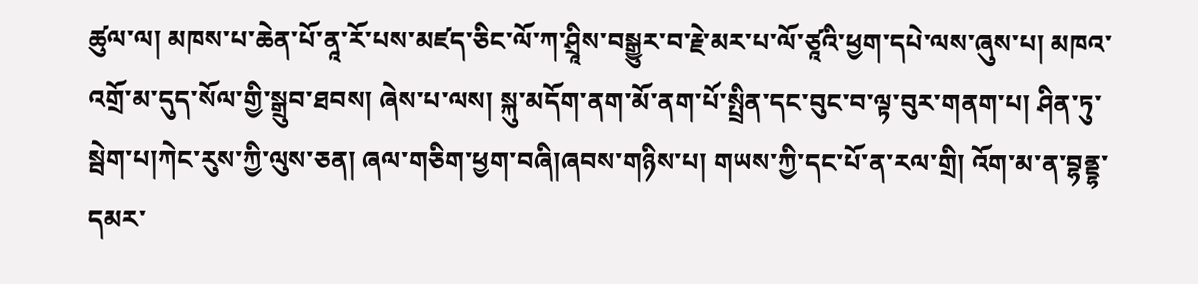ཚུལ་ལ། མཁས་པ་ཆེན་པོ་ནཱ་རོ་པས་མཛད་ཅིང་ལོ་ཀ་ཤྲཱིས་བསྒྱུར་བ་རྗེ་མར་པ་ལོ་ཙཱའི་ཕྱག་དཔེ་ལས་ཞུས་པ། མཁའ་འགྲོ་མ་དུད་སོལ་གྱི་སྒྲུབ་ཐབས། ཞེས་པ་ལས། སྐུ་མདོག་ནག་མོ་ནག་པོ་སྤྲིན་དང་བུང་བ་ལྟ་བུར་གནག་པ། ཤིན་ཏུ་སྦེག་པ།ཀེང་རུས་ཀྱི་ལུས་ཅན། ཞལ་གཅིག་ཕྱག་བཞི།ཞབས་གཉིས་པ། གཡས་ཀྱི་དང་པོ་ན་རལ་གྲི། འོག་མ་ན་བྷནྡྷ་དམར་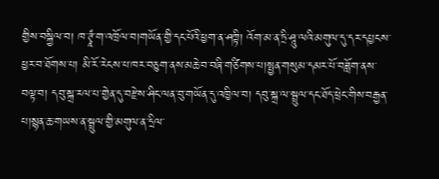གྱིས་བསྐྱིལ་བ། ཁ་ཊྭཱཾ་ག་འཁྲོལ་བ།གཡོན་གྱི་དང་པོའི་ཕྱག་ན་ཤཀྟི། འོག་མ་ན་ཏྲི་ཤཱུ་ལའི་མགུལ་དུ་དར་དཔྱངས་ཕྱར་བ་ཐོགས་པ། མི་རོ་རེངས་པ་ཁར་བཅུག་ནས་མཆེ་བ་བཞི་གཙིགས་པ།སྤྱན་གསུམ་དམར་པོ་བཟློག་ནས་བལྟ་བ། དབུ་སྐྲ་རལ་པ་གྱེན་དུ་བརྫེས་ཤིང་ལན་བུ་གཡོན་དུ་འཁྱིལ་བ། དབུ་སྐྲ་ལ་སྦྲུལ་དང་ཐོད་ཕྲེང་གིས་བརྒྱན་པ།སྙན་ཆ་གཡས་ན་སྦྲུལ་གྱི་མགུལ་ན་དྲིལ་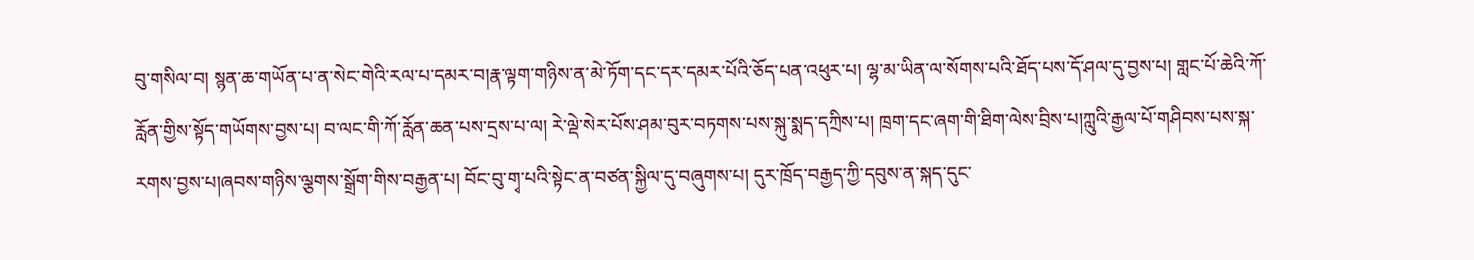བུ་གསིལ་བ། སྙན་ཆ་གཡོན་པ་ན་སེང་གེའི་རལ་པ་དམར་བ།རྣ་ལྟག་གཉིས་ན་མེ་ཏོག་དང་དར་དམར་པོའི་ཅོད་པན་འཕུར་པ། ལྷ་མ་ཡིན་ལ་སོགས་པའི་ཐོད་པས་དོ་ཤལ་དུ་བྱས་པ། གླང་པོ་ཆེའི་ཀོ་རློན་གྱིས་སྟོད་གཡོགས་བྱས་པ། བ་ལང་གི་ཀོ་རློན་ཆན་པས་དྲས་པ་ལ། རེ་ལྡེ་སེར་པོས་ཤམ་བུར་བཏགས་པས་སྐུ་སྨད་དཀྲིས་པ། ཁྲག་དང་ཞག་གི་ཐིག་ལེས་བྲིས་པ།ཀླུའི་རྒྱལ་པོ་གཤིབས་པས་སྐ་རགས་བྱས་པ།ཞབས་གཉིས་ལྕགས་སྒྲོག་གིས་བརྒྱན་པ། བོང་བུ་གྭ་པའི་སྟེང་ན་བཙན་སྐྱིལ་དུ་བཞུགས་པ། དུར་ཁྲོད་བརྒྱད་ཀྱི་དབུས་ན་སྐད་དུང་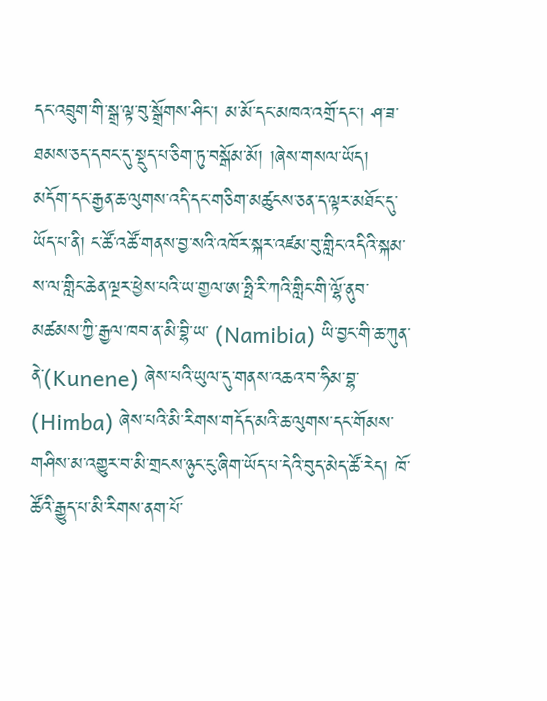དང་འབྲུག་གི་སྒྲ་ལྟ་བུ་སྒྲོགས་ཤིང་། མ་མོ་དང་མཁའ་འགྲོ་དང་། ཤ་ཟ་ཐམས་ཅད་དབང་དུ་སྡུད་པ་ཅིག་ཏུ་བསྒོམ་མོ། །ཞེས་གསལ་ཡོད།
མདོག་དང་རྒྱན་ཆ་ལུགས་འདི་དང་གཅིག་མཚུངས་ཅན་ད་ལྟར་མཐོང་དུ་ཡོད་པ་ནི། ང་ཚོ་འཚོ་གནས་བྱ་སའི་འཁོར་སྐར་འཛམ་བུ་གླིང་འདིའི་སྐམ་ས་ལ་གླིང་ཆེན་ལྔར་ཕྱེས་པའི་ཡ་གྱལ་ཨ་ཧྥི་རི་ཀའི་གླིང་གི་ལྷོ་ནུབ་མཚམས་ཀྱི་རྒྱལ་ཁབ་ན་མི་བྷི་ཡ་ (Namibia) ཡི་བྱང་གི་ཆ་ཀུན་ནེ་(Kunene) ཞེས་པའི་ཡུལ་དུ་གནས་འཆའ་བ་ཧིམ་བྷ་ (Himba) ཞེས་པའི་མི་རིགས་གདོད་མའི་ཆ་ལུགས་དང་གོམས་གཤིས་མ་འགྱུར་བ་མི་གྲངས་ཉུང་ངུ་ཞིག་ཡོད་པ་དེའི་བུད་མེད་ཚོ་རེད། ཁོ་ཚོའི་རྒྱུད་པ་མི་རིགས་ནག་པོ་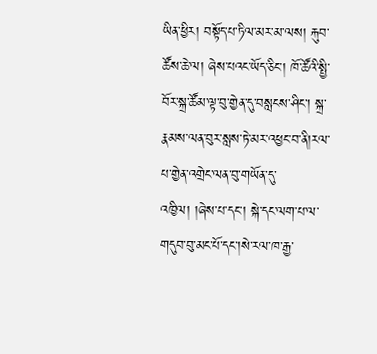ཡིན་ཕྱིར། བསྟོད་པ་ཏིལ་མར་མ་ལས། རྐུབ་ཚོས་ཆེ་ལ། ཞེས་པའང་ཡོད་ཅིང་། ཁོ་ཚོའི་སྤྱི་བོར་སྐྲ་ཚོམ་ལྟ་བུ་གྱེན་དུ་བསླངས་ཤིང་། སྐྲ་རྣམས་ལན་བུར་སླས་ཏེ་མར་འཕྱང་བ་ནི།རལ་པ་གྱེན་འགྲེང་ལན་བུ་གཡོན་དུ་འཁྱིལ། །ཞེས་པ་དང་། སྐེ་དང་ལག་པ་ལ་གདུབ་བུ་མང་པོ་དང་།སེ་རལ་ཁ་རྒྱ་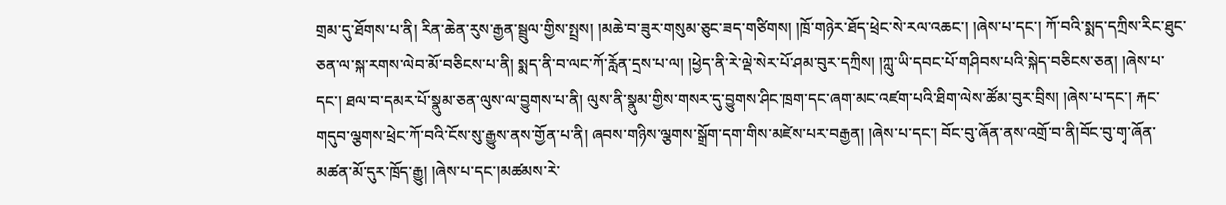གྲམ་དུ་ཐོགས་པ་ནི། རིན་ཆེན་རུས་རྒྱན་སྦྲུལ་གྱིས་སྤྲས། །མཆེ་བ་ཟུར་གསུམ་ཅུང་ཟད་གཙིགས། །ཁྲོ་གཉེར་ཐོད་ཕྲེང་སེ་རལ་འཆང་། །ཞེས་པ་དང་། ཀོ་བའི་སྨད་དཀྲིས་རིང་ཐུང་ཅན་ལ་སྐ་རགས་ལེབ་མོ་བཅིངས་པ་ནི། སྨད་ནི་བ་ལང་ཀོ་རློན་དྲས་པ་ལ། །ཕྱེད་ནི་རེ་ལྡེ་སེར་པོ་ཤམ་བུར་དཀྲིས། །ཀླུ་ཡི་དབང་པོ་གཤིབས་པའི་སྐེད་བཅིངས་ཅན། །ཞེས་པ་དང་། ཐལ་བ་དམར་པོ་སྣུམ་ཅན་ལུས་ལ་བྱུགས་པ་ནི། ལུས་ནི་སྣུམ་གྱིས་གསར་དུ་བྱུགས་ཤིང་ཁྲག་དང་ཞག་མང་འཛག་པའི་ཐིག་ལེས་ཚོམ་བུར་བྲིས། །ཞེས་པ་དང་། རྐང་གདུབ་ལྕགས་ཕྲེང་ཀོ་བའི་ངོས་སུ་རྒྱུས་ནས་གྱོན་པ་ནི། ཞབས་གཉིས་ལྕགས་སྒྲོག་དག་གིས་མཛེས་པར་བརྒྱན། །ཞེས་པ་དང་། བོང་བུ་ཞོན་ནས་འགྲོ་བ་ནི།བོང་བུ་གྭ་ཞོན་མཚན་མོ་དུར་ཁྲོད་རྒྱུ། །ཞེས་པ་དང་།མཚམས་རེ་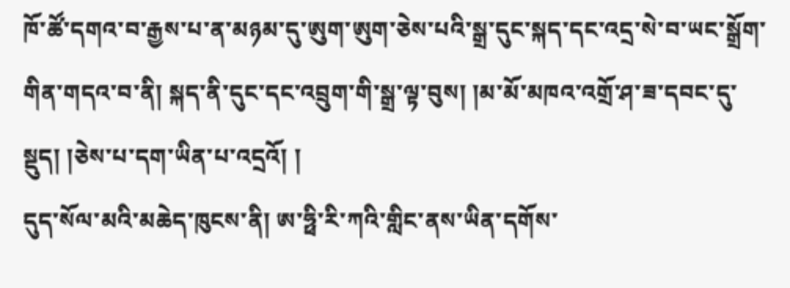ཁོ་ཚོ་དགའ་བ་རྒྱས་པ་ན་མཉམ་དུ་ཨུག་ཨུག་ཅེས་པའི་སྒྲ་དུང་སྐད་དང་འདྲ་སེ་བ་ཡང་སྒྲོག་གིན་གདའ་བ་ནི། སྐད་ནི་དུང་དང་འབྲུག་གི་སྒྲ་ལྟ་བུས། །མ་མོ་མཁའ་འགྲོ་ཤ་ཟ་དབང་དུ་སྡུད། །ཅེས་པ་དག་ཡིན་པ་འདྲའོ། །
དུད་སོལ་མའི་མཆེད་ཁུངས་ནི། ཨ་ཧྥི་རི་ཀའི་གླིང་ནས་ཡིན་དགོས་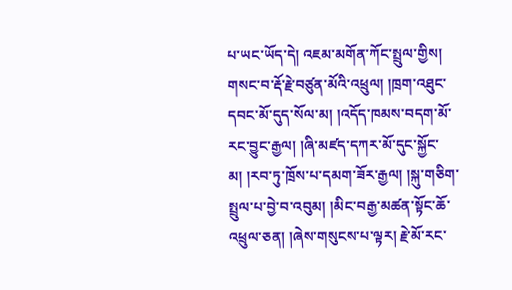པ་ཡང་ཡོད་དེ། འཇམ་མགོན་ཀོང་སྤྲུལ་གྱིས། གསང་བ་རྡོ་རྗེ་བཙུན་མོའི་འཕྲུལ། །ཁྲག་འཐུང་དབང་མོ་དུད་སོལ་མ། །འདོད་ཁམས་བདག་མོ་རང་བྱུང་རྒྱལ། །ཞི་མཛད་དཀར་མོ་དུང་སྐྱོང་མ། །རབ་ཏུ་ཁྲོས་པ་དམག་ཟོར་རྒྱལ། །སྐུ་གཅིག་སྤྲུལ་པ་བྱེ་བ་འབུམ། །མིང་བརྒྱ་མཚན་སྟོང་ཆོ་འཕྲུལ་ཅན། །ཞེས་གསུངས་པ་ལྟར། རྗེ་མོ་རང་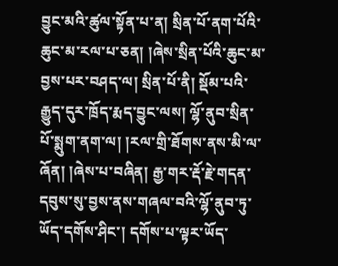བྱུང་མའི་ཚུལ་སྟོན་པ་ན། སྲིན་པོ་ནག་པོའི་ཆུང་མ་རལ་པ་ཅན། །ཞེས་སྲིན་པོའི་ཆུང་མ་བྱས་པར་བཤད་ལ། སྲིན་པོ་ནི། སྡོམ་པའི་རྒྱུད་དུར་ཁྲོད་རྨད་བྱུང་ལས། ལྷོ་ནུབ་སྲིན་པོ་སྨུག་ནག་ལ། །རལ་གྲི་ཐོགས་ནས་མི་ལ་ཞོན། །ཞེས་པ་བཞིན། རྒྱ་གར་རྡོ་རྗེ་གདན་དབུས་སུ་བྱས་ནས་གཞལ་བའི་ལྷོ་ནུབ་ཏུ་ཡོད་དགོས་ཤིང་། དགོས་པ་ལྟར་ཡོད་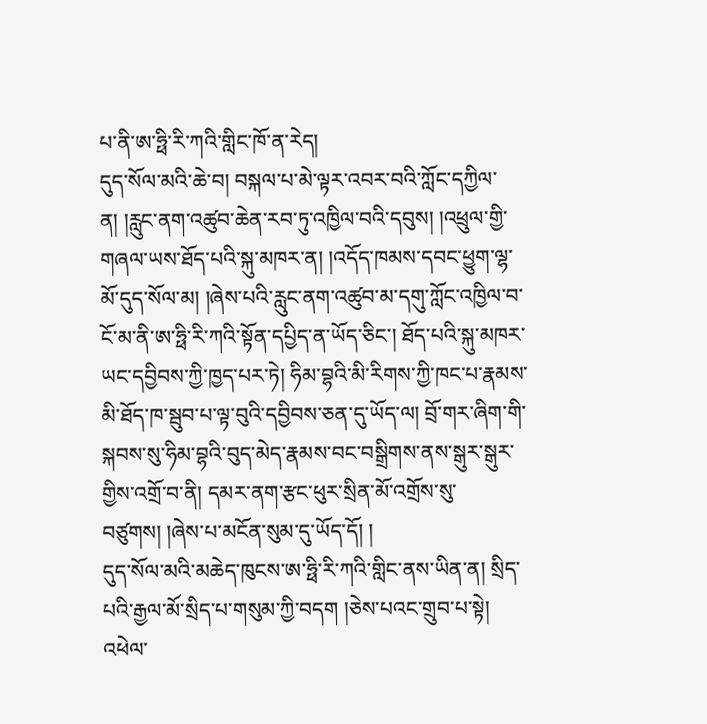པ་ནི་ཨ་ཧྥི་རི་ཀའི་གླིང་ཁོ་ན་རེད།
དུད་སོལ་མའི་ཆེ་བ། བསྐལ་པ་མེ་ལྟར་འབར་བའི་ཀློང་དཀྱིལ་ན། །རླུང་ནག་འཚུབ་ཆེན་རབ་ཏུ་འཁྱིལ་བའི་དབུས། །འཕྲུལ་གྱི་གཞལ་ཡས་ཐོད་པའི་སྐུ་མཁར་ན། །འདོད་ཁམས་དབང་ཕྱུག་ལྷ་མོ་དུད་སོལ་མ། །ཞེས་པའི་རླུང་ནག་འཚུབ་མ་དགུ་ཀློང་འཁྱིལ་བ་ངོ་མ་ནི་ཨ་ཧྥི་རི་ཀའི་སྟོན་དཔྱིད་ན་ཡོད་ཅིང་། ཐོད་པའི་སྐུ་མཁར་ཡང་དབྱིབས་ཀྱི་ཁྱད་པར་ཏེ། ཧིམ་བྷའི་མི་རིགས་ཀྱི་ཁང་པ་རྣམས་མི་ཐོད་ཁ་སྦུབ་པ་ལྟ་བུའི་དབྱིབས་ཅན་དུ་ཡོད་ལ། བྲོ་གར་ཞིག་གི་སྐབས་སུ་ཧིམ་བྷའི་བུད་མེད་རྣམས་བང་བསྒྲིགས་ནས་སྒུར་སྒུར་གྱིས་འགྲོ་བ་ནི། དམར་ནག་རྩང་ཕུར་སྲིན་མོ་འགྲོས་སུ་བཙུགས། །ཞེས་པ་མངོན་སུམ་དུ་ཡོད་དོ། །
དུད་སོལ་མའི་མཆེད་ཁུངས་ཨ་ཧྥི་རི་ཀའི་གླིང་ནས་ཡིན་ན། སྲིད་པའི་རྒྱལ་མོ་སྲིད་པ་གསུམ་ཀྱི་བདག །ཅེས་པའང་གྲུབ་པ་སྟེ། འཕེལ་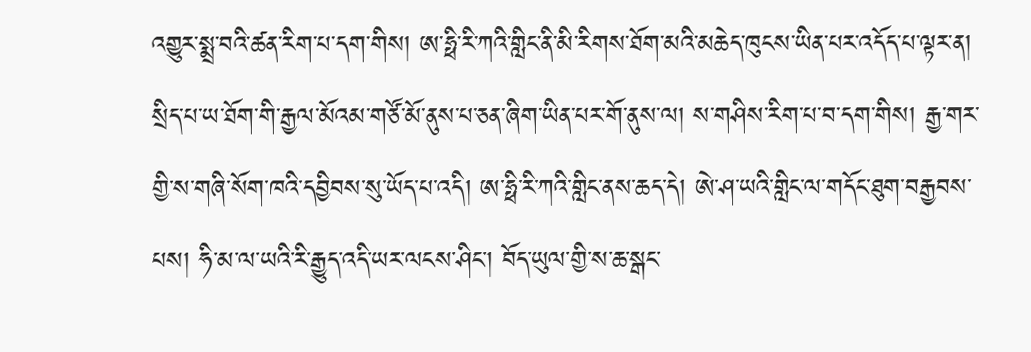འགྱུར་སྨྲ་བའི་ཚན་རིག་པ་དག་གིས། ཨ་ཧྥི་རི་ཀའི་གླིང་ནི་མི་རིགས་ཐོག་མའི་མཆེད་ཁུངས་ཡིན་པར་འདོད་པ་ལྟར་ན། སྲིད་པ་ཡ་ཐོག་གི་རྒྱལ་མོའམ་གཙོ་མོ་ནུས་པ་ཅན་ཞིག་ཡིན་པར་གོ་ནུས་ལ། ས་གཤིས་རིག་པ་བ་དག་གིས། རྒྱ་གར་གྱི་ས་གཞི་སོག་ཁའི་དབྱིབས་སུ་ཡོད་པ་འདི། ཨ་ཧྥི་རི་ཀའི་གླིང་ནས་ཆད་དེ། ཨེ་ཤ་ཡའི་གླིང་ལ་གདོང་ཐུག་བརྒྱབས་པས། ཧི་མ་ལ་ཡའི་རི་རྒྱུད་འདི་ཡར་ལངས་ཤིང་། བོད་ཡུལ་གྱི་ས་ཆ་སྒང་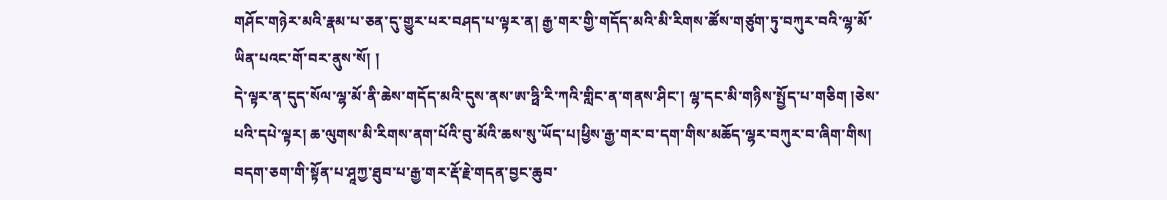གཤོང་གཉེར་མའི་རྣམ་པ་ཅན་དུ་གྱུར་པར་བཤད་པ་ལྟར་ན། རྒྱ་གར་གྱི་གདོད་མའི་མི་རིགས་ཚོས་གཙུག་ཏུ་བཀུར་བའི་ལྷ་མོ་ཡིན་པའང་གོ་བར་ནུས་སོ། །
དེ་ལྟར་ན་དུད་སོལ་ལྷ་མོ་ནི་ཆེས་གདོད་མའི་དུས་ནས་ཨ་ཧྥི་རི་ཀའི་གླིང་ན་གནས་ཤིང་། ལྷ་དང་མི་གཉིས་སྤྱོད་པ་གཅིག །ཅེས་པའི་དཔེ་ལྟར། ཆ་ལུགས་མི་རིགས་ནག་པོའི་བུ་མོའི་ཆས་སུ་ཡོད་པ།ཕྱིས་རྒྱ་གར་བ་དག་གིས་མཆོད་ལྷར་བཀུར་བ་ཞིག་གིས། བདག་ཅག་གི་སྟོན་པ་ཤཱཀྱ་ཐུབ་པ་རྒྱ་གར་རྡོ་རྗེ་གདན་བྱང་ཆུབ་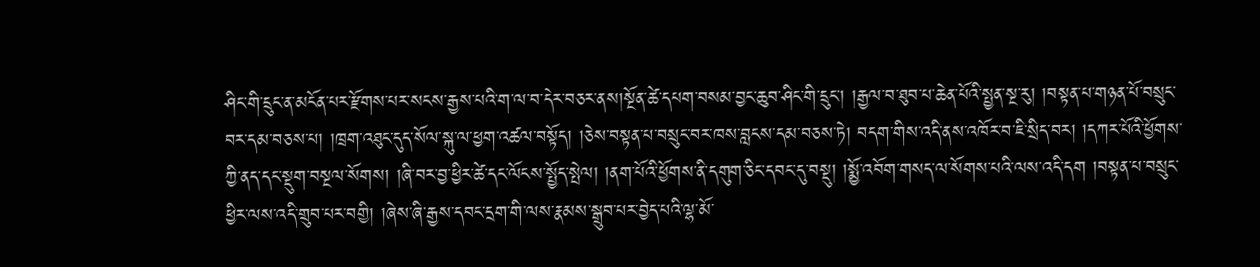ཤིང་གི་དྲུང་ན་མངོན་པར་རྫོགས་པར་སངས་རྒྱས་པའི་ག་ལ་བ་དེར་བཅར་ནས།སྔོན་ཚེ་དཔག་བསམ་བྱང་ཆུབ་ཤིང་གི་དྲུང་། །རྒྱལ་བ་ཐུབ་པ་ཆེན་པོའི་སྤྱན་སྔ་རུ། །བསྟན་པ་གཉན་པོ་བསྲུང་བར་དམ་བཅས་པ། །ཁྲག་འཐུང་དུད་སོལ་སྐུ་ལ་ཕྱག་འཚལ་བསྟོད། །ཅེས་བསྟན་པ་བསྲུང་བར་ཁས་བླངས་དམ་བཅས་ཏེ། བདག་གིས་འདི་ནས་འཁོར་བ་ཇི་སྲིད་བར། །དཀར་པོའི་ཕྱོགས་ཀྱི་ནད་དང་སྡུག་བསྔལ་སོགས། །ཞི་བར་བྱ་ཕྱིར་ཚེ་དང་ལོངས་སྤྱོད་སྤེལ། །ནག་པོའི་ཕྱོགས་ནི་དགུག་ཅིང་དབང་དུ་བསྡུ། །སྨྱོ་འབོག་གསད་ལ་སོགས་པའི་ལས་འདི་དག །བསྟན་པ་བསྲུང་ཕྱིར་ལས་འདི་གྲུབ་པར་བགྱི། །ཞེས་ཞི་རྒྱས་དབང་དྲག་གི་ལས་རྣམས་སྒྲུབ་པར་བྱེད་པའི་ལྷ་མོ་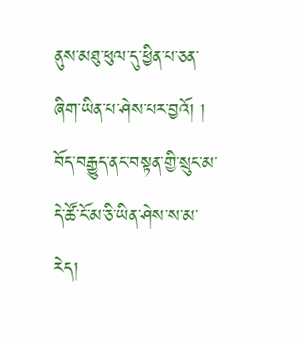ནུས་མཐུ་ཕུལ་དུ་ཕྱིན་པ་ཅན་ཞིག་ཡིན་པ་ཤེས་པར་བྱའོ། །
བོད་བརྒྱུད་ནང་བསྟན་གྱི་སྲུང་མ་དེ་ཚོ་ངོ་མ་ཅི་ཡིན་ཤེས་ས་མ་རེད།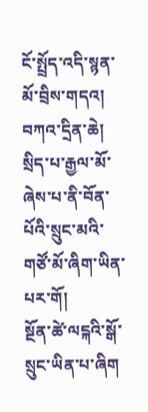ངོ་སྤྲོད་འདི་སྙན་མོ་བྲིས་གདའ། བཀའ་དྲིན་ཆེ།
སྲིད་པ་རྒྱལ་མོ་ཞེས་པ་ནི་བོན་པོའི་སྲུང་མའི་གཙོ་མོ་ཞིག་ཡིན་པར་གོ།
སྔོན་ཚེ་ལངྐའི་སྒོ་སྲུང་ཡིན་པ་ཞིག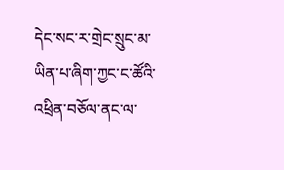དེང་སང་ར་གྲེང་སྲུང་མ་ཡིན་པ་ཞིག་ཀྱང་ང་ཚོའི་འཕྲིན་བཅོལ་ནང་ལ་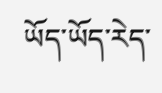ཡོད་ཡོད་རེད་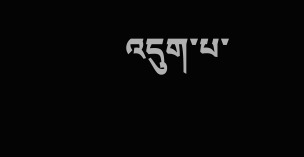འདུག་པ་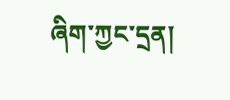ཞིག་ཀྱང་དྲན།